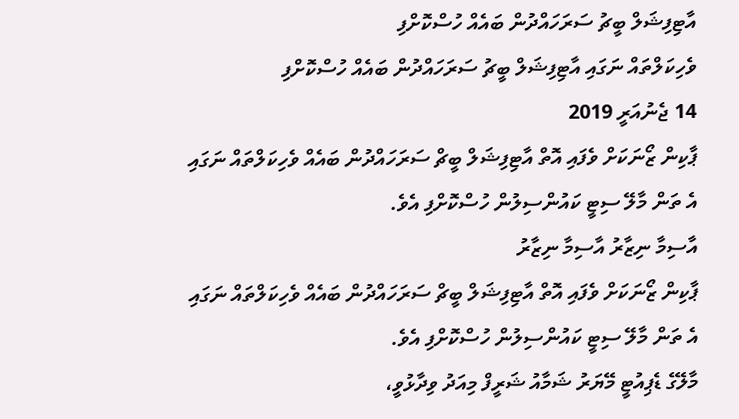އާޓިފިޝަލް ބީޗު ސަރަހައްދުން ބައެއް ހުސްކޮށްފި
ވެހިކަލްތައް ނަގައި އާޓިފިޝަލް ބީޗު ސަރަހައްދުން ބައެއް ހުސްކޮށްފި
14 ޖެނުއަރީ 2019
ޕާކިން ޒޯނަކަށް ވެފައި އޮތް އާޓިފިޝަލް ބީޗް ސަރަހައްދުން ބައެއް ވެހިކަލްތައް ނަގައި އެ ތަން މާލޭ ސިޓީ ކައުންސިލުން ހުސްކޮށްފި އެވެ.
އާސިމާ ނިޒާރު އާސިމާ ނިޒާރު
ޕާކިން ޒޯނަކަށް ވެފައި އޮތް އާޓިފިޝަލް ބީޗް ސަރަހައްދުން ބައެއް ވެހިކަލްތައް ނަގައި އެ ތަން މާލޭ ސިޓީ ކައުންސިލުން ހުސްކޮށްފި އެވެ.
މާލޭގެ ޑެޕިއުޓީ މޭޔަރު ޝަމާއު ޝަރީފް މިއަދު ވިދާޅުވީ،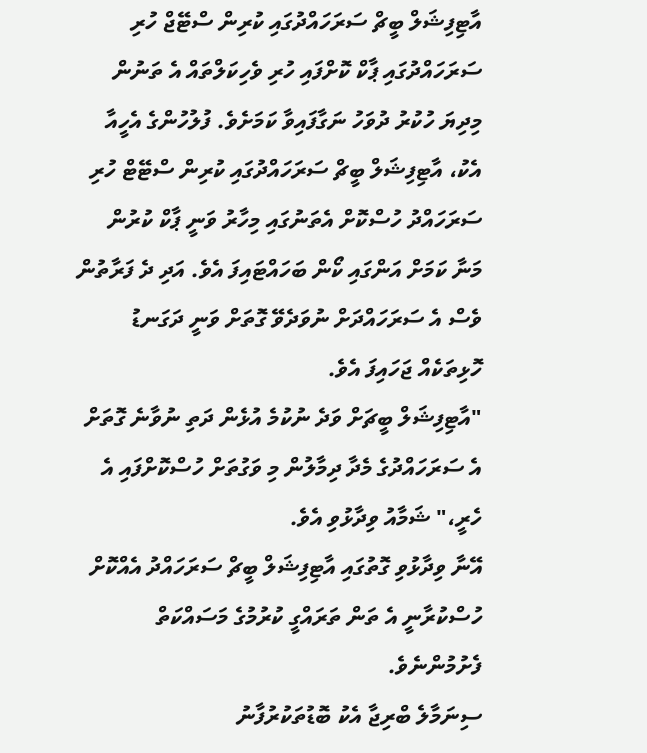އާޓިފިޝަލް ބީޗް ސަރަހައްދުގައި ކުރިން ސްޓޭޖް ހުރި ސަރަހައްދުގައި ޕާކް ކޮށްފައި ހުރި ވެހިކަލްތައް އެ ތަނުން މިދިޔަ ހުކުރު ދުވަހު ނަގާފައިވާ ކަމަށެވެ. ފުލުހުންގެ އެހީއާ އެކު، އާޓިފިޝަލް ބީޗް ސަރަހައްދުގައި ކުރިން ސްޓޭޓް ހުރި ސަރަހައްދު ހުސްކޮށް އެތަނުގައި މިހާރު ވަނީ ޕާކް ކުރުން މަނާ ކަމަށް އަންގައި ކޯން ބަހައްޓައިފަ އެވެ. އަދި ދެ ފަރާތުން ވެސް އެ ސަރަހައްދަށް ނުވަދެވޭ ގޮތަށް ވަނީ ދަގަނޑު ހޮޅިތަކެއް ޖަހައިފަ އެވެ.
"އާޓިފިޝަލް ބީޗަށް ވަދެ ނުކުމެ އުޅެން ދަތި ނުވާނެ ގޮތަށް އެ ސަރަހައްދުގެ މެދާ ދިމާލުން މި ވަގުތަށް ހުސްކޮށްފައި އެ ހެރީ،" ޝަމާއު ވިދާޅުވި އެވެ.
އޭނާ ވިދާޅުވި ގޮތުގައި އާޓިފިޝަލް ބީޗް ސަރަހައްދު އެއްކޮށް ހުސްކުރާނީ އެ ތަން ތަރައްގީ ކުރުމުގެ މަސައްކަތް ފެށުމުންނެވެ.
ސިނަމާލެ ބްރިޖާ އެކު ބޮޑުތަކުރުފާނު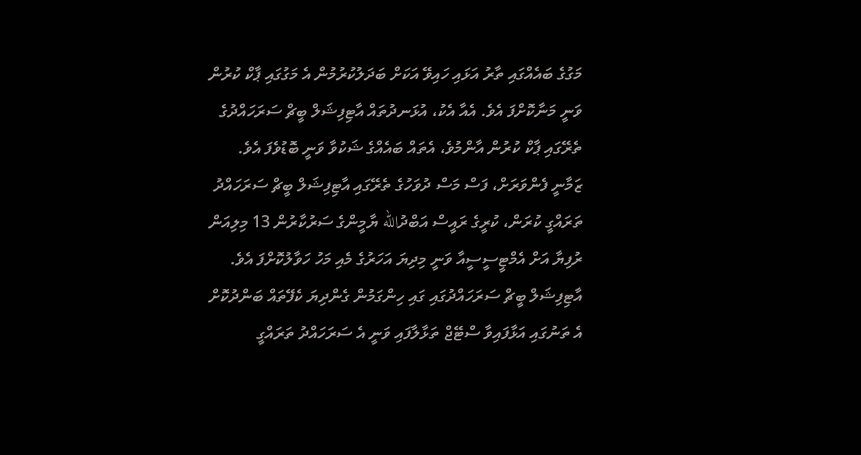މަގުގެ ބައެއްގައި ތާރު އަޅައި ހައިވޭ އަކަށް ބަދަލުކުރުމުން އެ މަގުގައި ޕާކް ކުރުން ވަނީ މަނާކޮށްފަ އެވެ. އެއާ އެކު، އުޅަނދުތައް އާޓިފިޝަލް ބީޗް ސަރަހައްދުގެ ތެރޭގައި ޕާކް ކުރުން އާންމުވެ، އެތައް ބައެއްގެ ޝަކުވާ ވަނީ ބޮޑުވެފަ އެވެ.
ޒަމާނީ ފެންވަރަށް، ފަސް މަސް ދުވަހުގެ ތެރޭގައި އާޓިފިޝަލް ބީޗް ސަރަހައްދު ތަރައްގީ ކުރަން، ކުރީގެ ރައީސް އަބްދުالله ޔާމީންގެ ސަރުކާރުން 13 މިލިއަން ރުފިޔާ އަށް އެމްޓީސީސީއާ ވަނީ މިދިޔަ އަހަރުގެ މެއި މަހު ހަވާލުކޮށްފަ އެވެ. އާޓިފިޝަލް ބީޗް ސަރަހައްދުގައި ގައި ހިންގަމުން ގެންދިޔަ ކެފޭތައް ބަންދުކޮށް އެ ތަނުގައި އަޅާފައިވާ ސްޓޭޖް ތަޅާލާފައި ވަނީ އެ ސަރަހައްދު ތަރައްގީ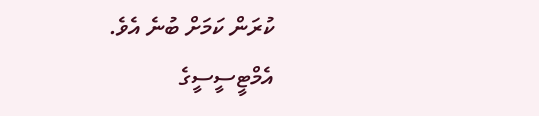ކުރަން ކަމަށް ބުނެ އެވެ.
އެމްޓީސީސީގެ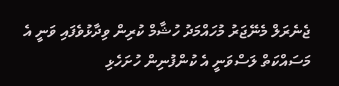ޖެނެރަލް މެނޭޖަރު މުހައްމަދު ހުޝާމް ކުރިން ވިދާޅުވެފައި ވަނީ އެ މަސައްކަތް ލަސްވަނީ އެ ކުންފުނިން ހުށަހެޅި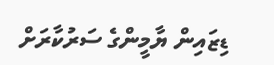ޑިޒައިން ޔާމީންގެ ސަރުކާރަށް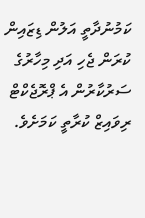ކަމުނުދާތީ އަލުން ޑިޒައިން ކުރަން ޖެހި އަދި މިހާރުގެ ސަރުކާރުން އެ ޕްރޮޖެކްޓް ރިވައިޒް ކުރާތީ ކަމަށެވެ.